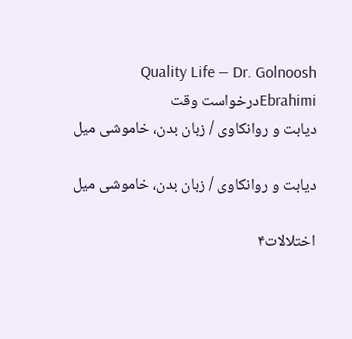Quality Life — Dr. Golnoosh Ebrahimiدرخواست وقت
دیابت و روانکاوی / زبان بدن، خاموشی میل

دیابت و روانکاوی / زبان بدن، خاموشی میل

اختلالات۴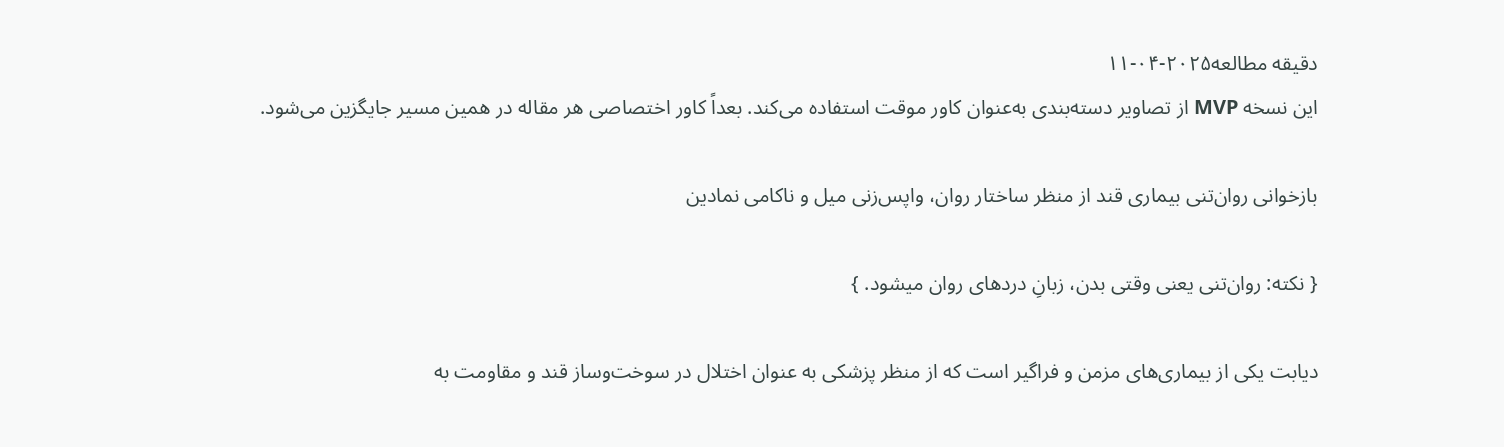دقیقه مطالعه۲۰۲۵-۰۴-۱۱
این نسخه MVP از تصاویر دسته‌بندی به‌عنوان کاور موقت استفاده می‌کند. بعداً کاور اختصاصی هر مقاله در همین مسیر جایگزین می‌شود.

بازخوانی روان‌تنی بیماری قند از منظر ساختار روان، واپس‌زنی میل و ناکامی نمادین

{ نکته: روان‌تنی یعنی وقتی بدن، زبانِ دردهای روان میشود. }

دیابت یکی از بیماری‌های مزمن و فراگیر است که از منظر پزشکی به عنوان اختلال در سوخت‌وساز قند و مقاومت به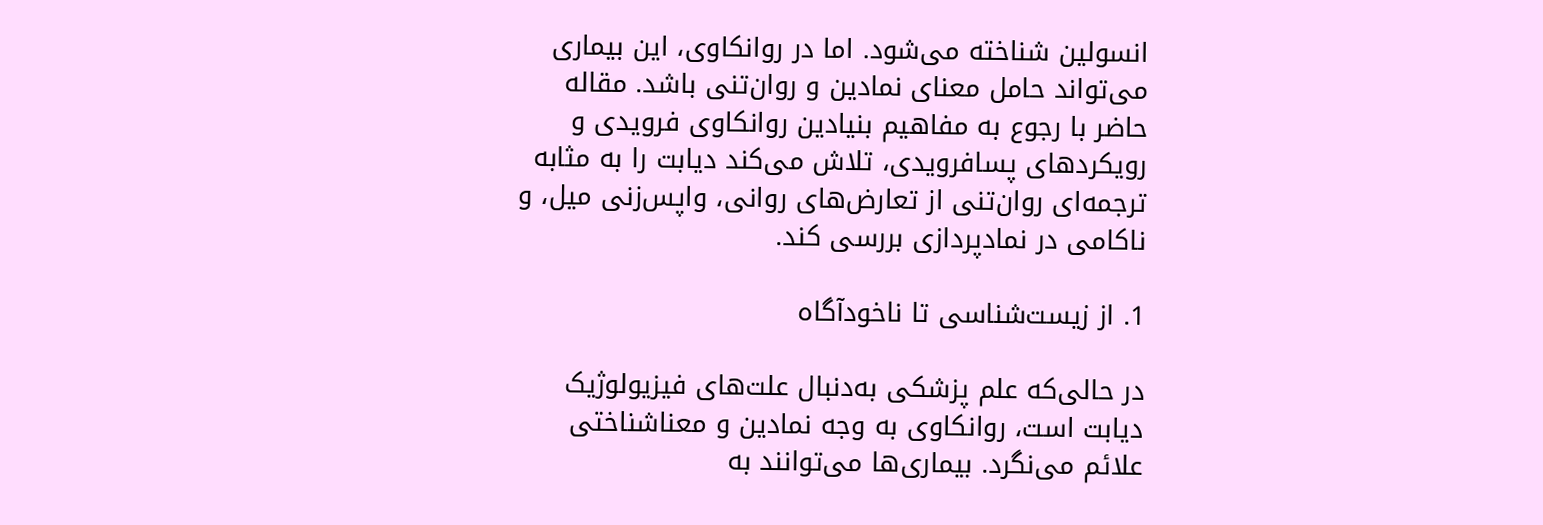انسولین شناخته می‌شود. اما در روانکاوی، این بیماری می‌تواند حامل معنای نمادین و روان‌تنی باشد. مقاله حاضر با رجوع به مفاهیم بنیادین روانکاوی فرویدی و رویکردهای پسافرویدی، تلاش می‌کند دیابت را به مثابه ترجمه‌ای روان‌تنی از تعارض‌های روانی، واپس‌زنی میل، و ناکامی در نمادپردازی بررسی کند.

1. از زیست‌شناسی تا ناخودآگاه

در حالی‌که علم پزشکی به‌دنبال علت‌های فیزیولوژیک دیابت است، روانکاوی به وجه نمادین و معناشناختی علائم می‌نگرد. بیماری‌ها می‌توانند به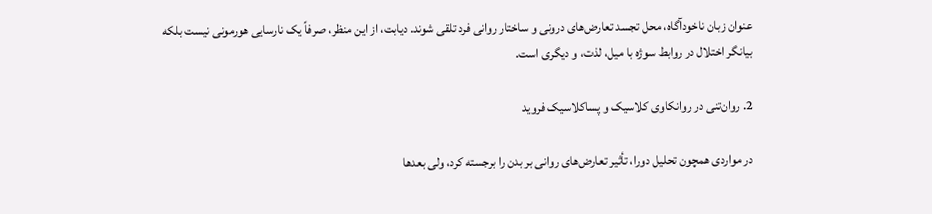عنوان زبان ناخودآگاه، محل تجسد تعارض‌های درونی و ساختار روانی فرد تلقی شوند. دیابت، از این منظر، صرفاً یک نارسایی هورمونی نیست بلکه بیانگر اختلال در روابط سوژه با میل، لذت، و دیگری است.

2. روان‌تنی در روانکاوی کلاسیک و پساکلاسیک فروید

در مواردی همچون تحلیل دورا، تأثیر تعارض‌های روانی بر بدن را برجسته کرد، ولی بعدها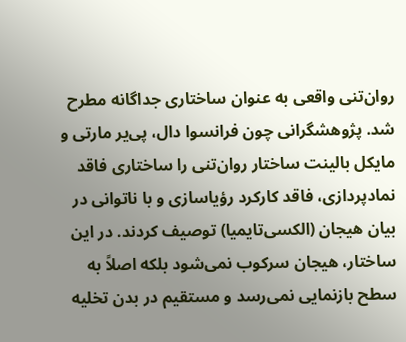روان‌تنی واقعی به عنوان ساختاری جداگانه مطرح شد. پژوهشگرانی چون فرانسوا دال، پی‌یر مارتی و مایکل بالینت ساختار روان‌تنی را ساختاری فاقد نمادپردازی، فاقد کارکرد رؤیاسازی و با ناتوانی در بیان هیجان (الکسی‌تایمیا) توصیف کردند. در این ساختار، هیجان سرکوب نمی‌شود بلکه اصلاً به سطح بازنمایی نمی‌رسد و مستقیم در بدن تخلیه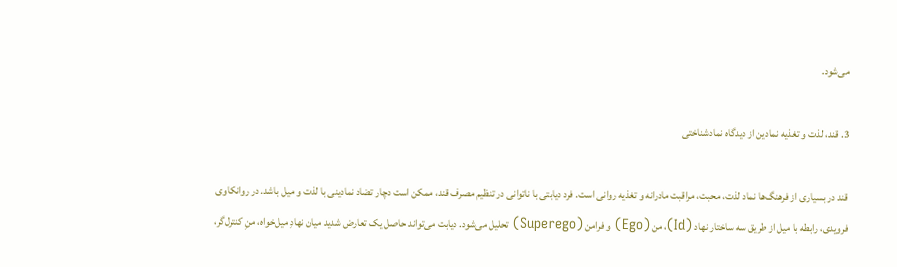می‌شود.

3. قند، لذت و تغذیه نمادین از دیدگاه نمادشناختی

قند در بسیاری از فرهنگ‌ها نماد لذت، محبت، مراقبت مادرانه و تغذیه روانی است. فرد دیابتی با ناتوانی در تنظیم مصرف قند، ممکن است دچار تضاد نمادینی با لذت و میل باشد. در روانکاوی فرویدی، رابطه با میل از طریق سه ساختار نهاد (Id)، من (Ego) و فرامن (Superego) تحلیل می‌شود. دیابت می‌تواند حاصل یک تعارض شدید میان نهادِ میل‌خواه، منِ کنترل‌گر،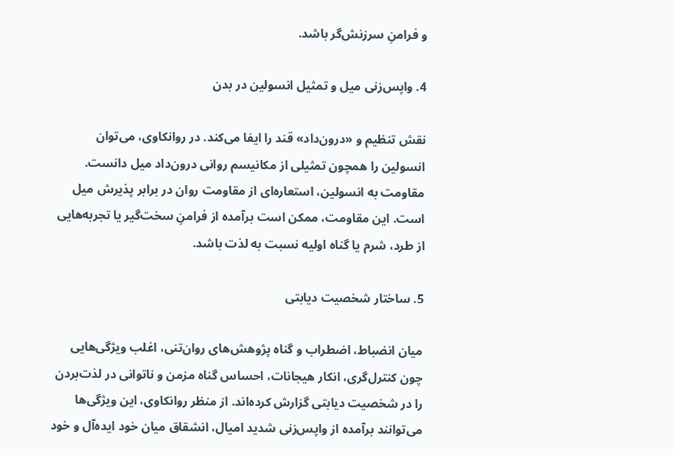و فرامنِ سرزنش‌گر باشد.

4. واپس‌زنی میل و تمثیل انسولین در بدن

نقش تنظیم و «درون‌داد» قند را ایفا می‌کند. در روانکاوی، می‌توان انسولین را همچون تمثیلی از مکانیسم روانی درون‌داد میل دانست. مقاومت به انسولین، استعاره‌ای از مقاومت روان در برابر پذیرش میل است. این مقاومت، ممکن است برآمده از فرامنِ سخت‌گیر یا تجربه‌هایی از طرد، شرم یا گناه اولیه نسبت به لذت باشد.

5. ساختار شخصیت دیابتی

میان انضباط، اضطراب و گناه پژوهش‌های روان‌تنی، اغلب ویژگی‌هایی چون کنترل‌گری، انکار هیجانات، احساس گناه مزمن و ناتوانی در لذت‌بردن را در شخصیت دیابتی گزارش کرده‌اند. از منظر روانکاوی، این ویژگی‌ها می‌توانند برآمده از واپس‌زنی شدید امیال، انشقاق میان خود ایده‌آل و خود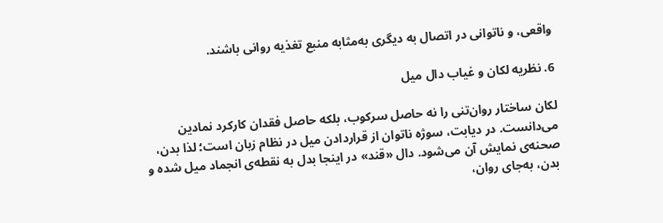واقعی، و ناتوانی در اتصال به دیگری به‌مثابه منبع تغذیه روانی باشند.

6. نظریه لکان و غیاب دال میل

لکان ساختار روان‌تنی را نه حاصل سرکوب، بلکه حاصل فقدان کارکرد نمادین می‌دانست. در دیابت، سوژه ناتوان از قراردادن میل در نظام زبان است؛ لذا بدن، صحنه‌ی نمایش آن می‌شود. دال «قند» در اینجا بدل به نقطه‌ی انجماد میل شده و بدن، به‌جای روان،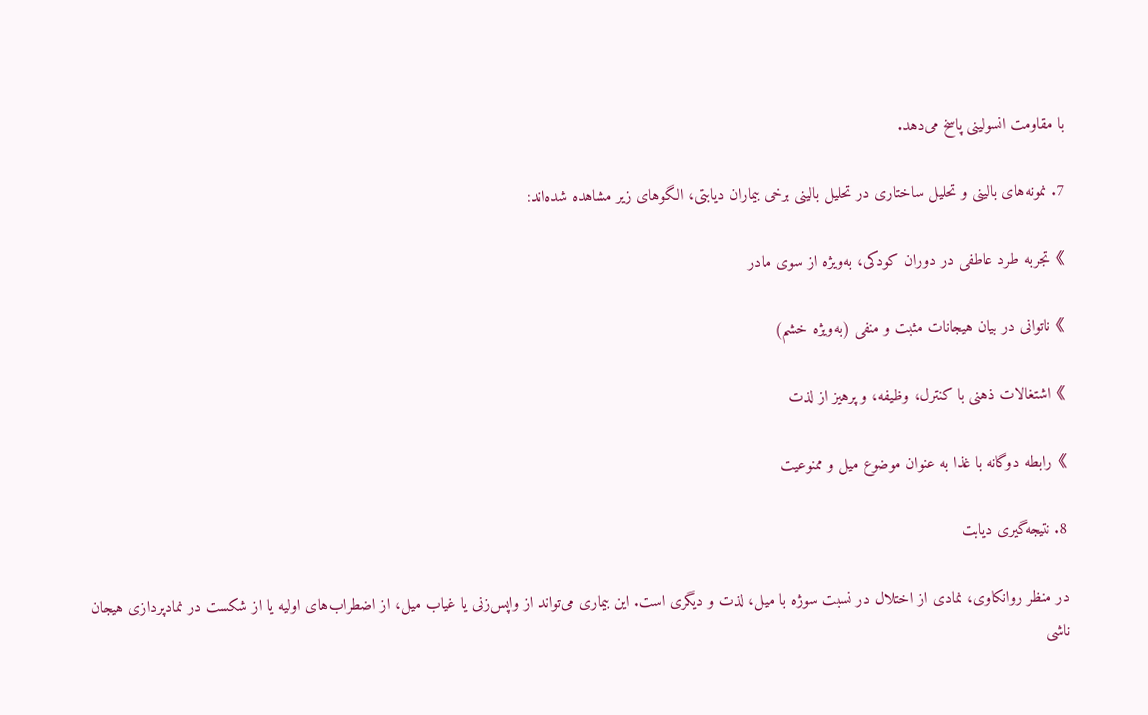با مقاومت انسولینی پاسخ می‌دهد.

7. نمونه‌های بالینی و تحلیل ساختاری در تحلیل بالینی برخی بیماران دیابتی، الگوهای زیر مشاهده شده‌اند:

》تجربه طرد عاطفی در دوران کودکی، به‌ویژه از سوی مادر

》ناتوانی در بیان هیجانات مثبت و منفی (به‌ویژه خشم)

》اشتغالات ذهنی با کنترل، وظیفه، و پرهیز از لذت

》رابطه دوگانه با غذا به عنوان موضوع میل و ممنوعیت

8. نتیجه‌گیری دیابت

در منظر روانکاوی، نمادی از اختلال در نسبت سوژه با میل، لذت و دیگری است. این بیماری می‌تواند از واپس‌زنی یا غیاب میل، از اضطراب‌های اولیه یا از شکست در نمادپردازی هیجان ناشی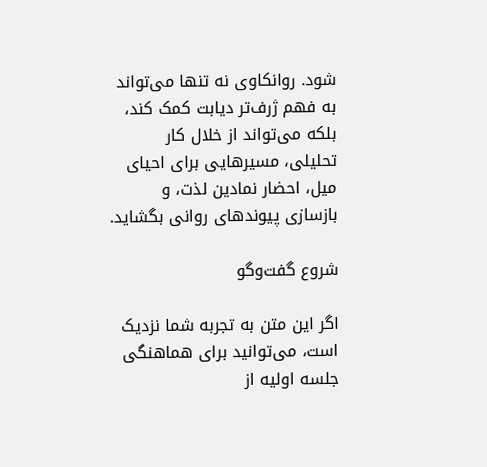شود. روانکاوی نه تنها می‌تواند به فهم ژرف‌تر دیابت کمک کند، بلکه می‌تواند از خلال کار تحلیلی، مسیرهایی برای احیای میل، احضار نمادین لذت، و بازسازی پیوندهای روانی بگشاید.

شروع گفت‌وگو

اگر این متن به تجربه شما نزدیک است، می‌توانید برای هماهنگی جلسه اولیه از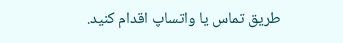طریق تماس یا واتساپ اقدام کنید.